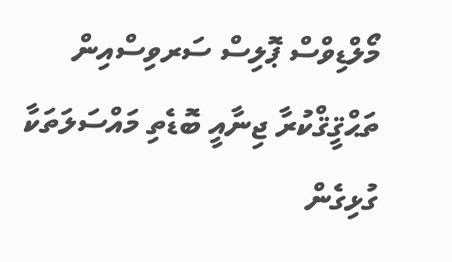މޯލްޑިވްސް ޕޮލިސް ސަރވިސްއިން ތަޙްޤީޤްކުރާ ޖިނާއީ ބޮޑެތި މައްސަލަތަކާ ގުޅިގެން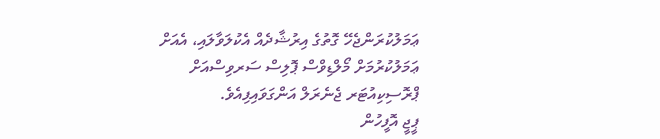ޢަމަލުކުރަންޖެހޭ ގޮތުގެ އިރުޝާދެއް އެކުލަވާލައި، އެއަށް ޢަމަލުކުރުމަށް މޯލްޑިވްސް ޕޮލިސް ސަރވިސްއަށް ޕްރޮސިކިއުޓަރ ޖެނެރަލް އަންގަވައިފިއެވެ.
ޕީޖީ އޮފީހުން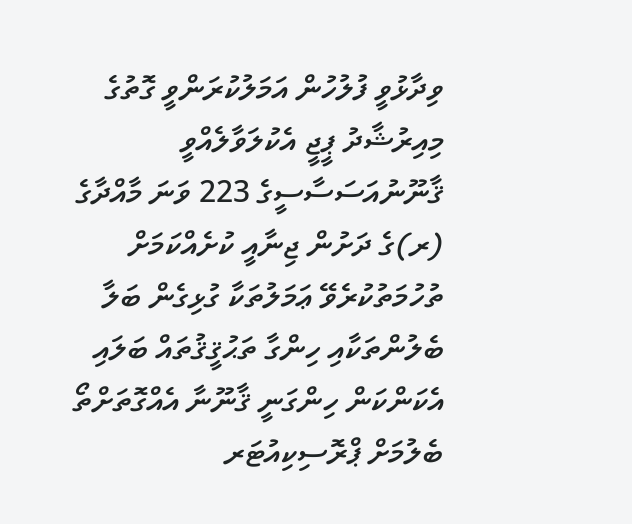ވިދާޅުވީ ފުލުހުން އަމަލުކުރަންވީ ގޮތުގެ މިއިރުޝާދު ޕީޖީ އެކުލަވާލެއްވީ ޤާނޫނުއަސަސާސީގެ 223 ވަނަ މާއްދާގެ (ރ)ގެ ދަށުން ޖިނާއީ ކުށެއްކަމަށް ތުހުމަތުކުރެވޭ ޢަމަލުތަކާ ގުޅިގެން ބަލާ ބެލުންތަކާއި ހިންގާ ތަޙުޤީޤުތައް ބަލައި އެކަންކަން ހިންގަނީ ޤާނޫނާ އެއްގޮތަށްތޯ ބެލުމަށް ޕްރޮސިކިއުޓަރ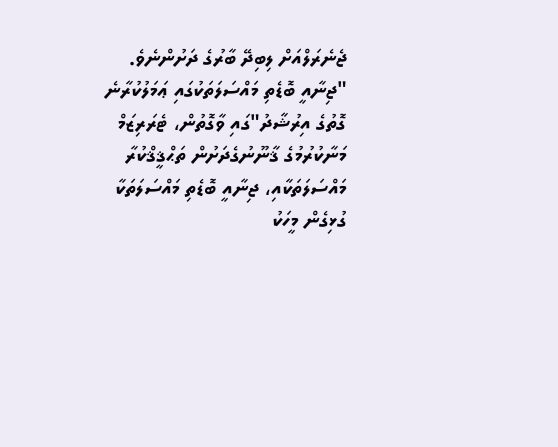ޖެނެރަލްއަށް ލިބިދޭ ބާރުގެ ދަށުންނެވެ.
"ޖިނާއީ ބޮޑެތި މައްސަލަތަކުގައި ޢަމަލުކުރާނެ ގޮތުގެ އިރުޝާދު"ގައި ވާގޮތުން، ޓެރަރިޒަމް މަނާކުރުމުގެ ޤާނޫނުގެދަށުން ތަޙްޤީޤްކުރާ މައްސަލަތަކާއި، ޖިނާއީ ބޮޑެތި މައްސަލަތަކާ ގުޅިގެން މީހަކު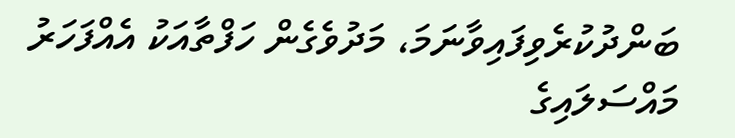ބަންދުކުރެވިފައިވާނަމަ، މަދުވެގެން ހަފްތާއަކު އެއްފަހަރު މައްސަލައިގެ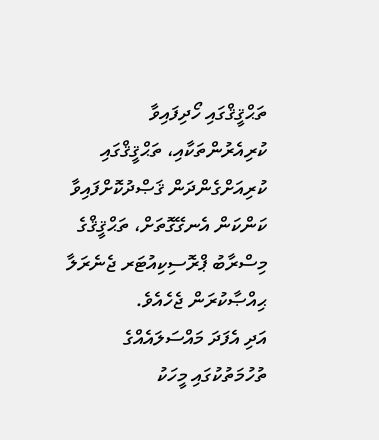ތަޙްޤީޤްގައި ހޯދިފައިވާ ކުރިއެރުންތަކާއި، ތަޙްޤީޤްގައި ކުރިއަށްގެންދަން ޤަޞްދުކޮށްފައިވާ ކަންކަން އެނގޭގޮތަށް، ތަޙްޤީޤްގެ މިސްރާބު ޕްރޮސިކިއުޓަރ ޖެނެރަލާ ޙިއްޞާކުރަން ޖެހެއެވެ.
އަދި އެފަދަ މައްސަލައެއްގެ ތުހުމަތުކުގައި މީހަކު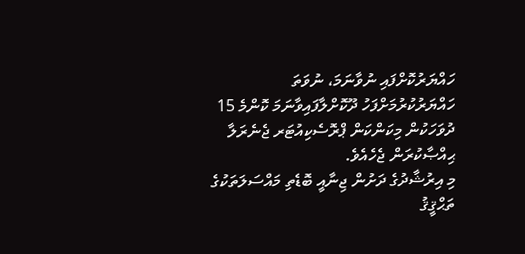ހައްޔަރުކޮށްފައި ނުވާނަމަ، ނުވަތަ ހައްޔަރުކުރުމަށްފަހު ދޫކޮށްލާފައިވާނަމަ ކޮންމެ 15 ދުވަހަކުން މިކަންކަން ޕްރޮސެކިއުޓަރ ޖެނެރަލާ ޙިއްޞާކުރަން ޖެހެއެވެ.
މި އިރުޝާދުގެ ދަށުން ޖިނާއީ ބޮޑެތި މައްސަލަތަކުގެ ތަޙްޤީޤު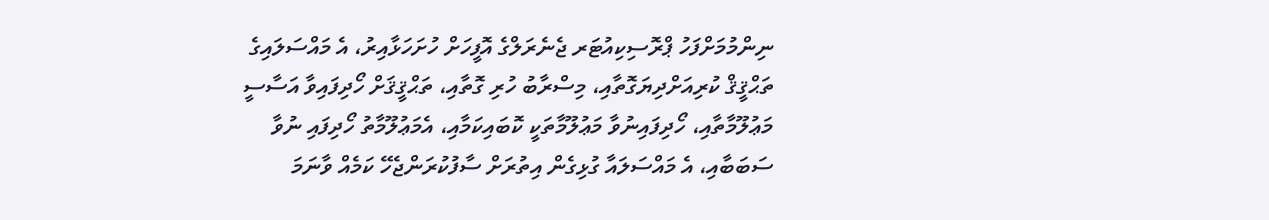ނިންމުމަށްފަހު ޕްރޮސިކިއުޓަރ ޖެނެރަލްގެ އޮފީހަށް ހުށަހަޅާއިރު، އެ މައްސަލައިގެ ތަޙްޤީޤް ކުރިއަށްދިޔަގޮތާއި، މިސްރާބު ހުރި ގޮތާއި، ތަޙްޤީޤަށް ހޯދިފައިވާ އަސާސީ މަޢުލޫމާތާއި، ހޯދިފައިނުވާ މަޢުލޫމާތަކީ ކޮބައިކަމާއި، އެމަޢުލޫމާތު ހޯދިފައި ނުވާ ސަބަބާއި، އެ މައްސަލައާ ގުޅިގެން އިތުރަށް ސާފުކުރަންޖެހޭ ކަމެއް ވާނަމަ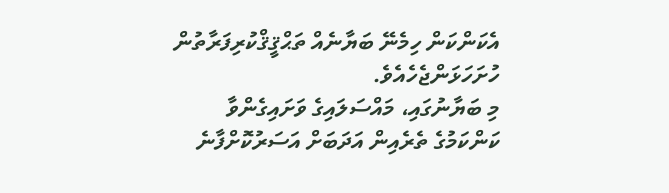އެކަންކަން ހިމެނޭ ބަޔާނެއް ތަޙްޤީޤްކުރިފަރާތުން ހުށަހަޅަންޖެހެއެވެ.
މި ބަޔާނުގައި، މައްސަލައިގެ ވަށައިގެންވާ ކަންކަމުގެ ތެރެއިން އަދަބަށް އަސަރުކޮށްފާނެ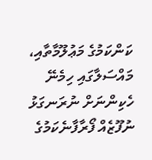ކަންކަމުގެ މަޢުލޫމާތާއި، މައްސަލާގައި ހިމެނޭ ހެކިންނަށް ނުރަނގަޅު ނުފޫޒެއް ފޯރާފާނެކަމުގެ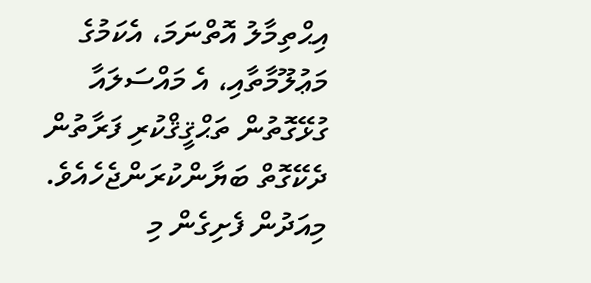އިޙްތިމާލު އޮތްނަމަ، އެކަމުގެ މަޢުލޫމާތާއި، އެ މައްސަލައާ ގުޅޭގޮތުން ތަޙްޤީޤްކުރި ފަރާތުން ދެކޭގޮތް ބަޔާންކުރަންޖެހެއެވެ.
މިއަދުން ފެށިގެން މި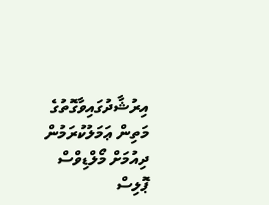އިރުޝާދުގައިވާގޮތުގެ މަތިން ޢަމަލުކުރަމުން ދިއުމަށް މޯލްޑިވްސް ޕޮލިސް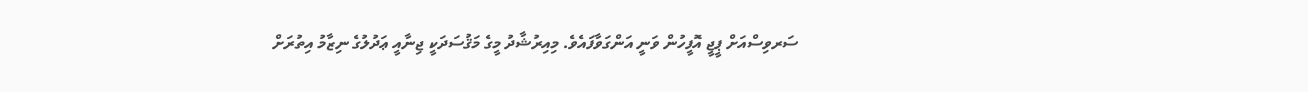ސަރވިސްއަށް ޕީޖީ އޮފީހުން ވަނީ އަންގަވާފައެވެ. މިއިރުޝާދު މީގެ މަޤުސަދަކީ ޖިނާއީ ޢަދުލުގެ ނިޒާމު އިތުރަށް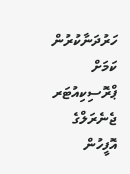ހަރުދަނާކުރުން ކަމަށް ޕްރޮސިކިއުޓަރ ޖެނެރަލްގެ އޮފީހުން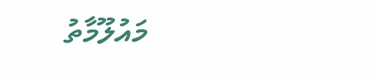މައުލޫމާތު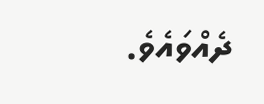ދެއްވައެވެ.